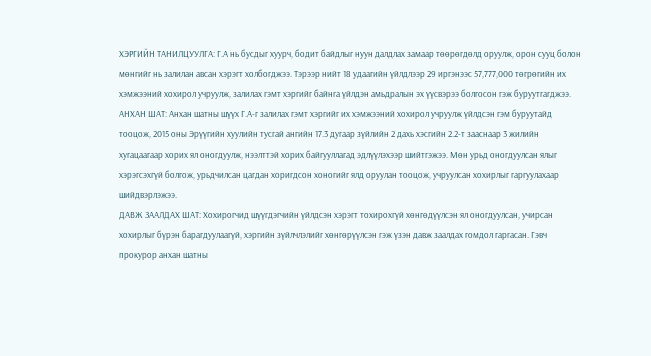ХЭРГИЙН ТАНИЛЦУУЛГА: Г.А нь бусдыг хуурч, бодит байдлыг нуун далдлах замаар төөрөгдөлд оруулж, орон сууц болон мөнгийг нь залилан авсан хэрэгт холбогджээ. Тэрээр нийт 18 удаагийн үйлдлээр 29 иргэнээс 57,777,000 төгрөгийн их хэмжээний хохирол учруулж, залилах гэмт хэргийг байнга үйлдэн амьдралын эх үүсвэрээ болгосон гэж буруутгагджээ.
АНХАН ШАТ: Анхан шатны шүүх Г.А-г залилах гэмт хэргийг их хэмжээний хохирол учруулж үйлдсэн гэм буруутайд тооцож, 2015 оны Эрүүгийн хуулийн тусгай ангийн 17.3 дугаар зүйлийн 2 дахь хэсгийн 2.2-т зааснаар 3 жилийн хугацаагаар хорих ял оногдуулж, нээлттэй хорих байгууллагад эдлүүлэхээр шийтгэжээ. Мөн урьд оногдуулсан ялыг хэрэгсэхгүй болгож, урьдчилсан цагдан хоригдсон хоногийг ялд оруулан тооцож, учруулсан хохирлыг гаргуулахаар шийдвэрлэжээ.
ДАВЖ ЗААЛДАХ ШАТ: Хохирогчид шүүгдэгчийн үйлдсэн хэрэгт тохирохгүй хөнгөдүүлсэн ял оногдуулсан, учирсан хохирлыг бүрэн барагдуулаагүй, хэргийн зүйлчлэлийг хөнгөрүүлсэн гэж үзэн давж заалдах гомдол гаргасан. Гэвч прокурор анхан шатны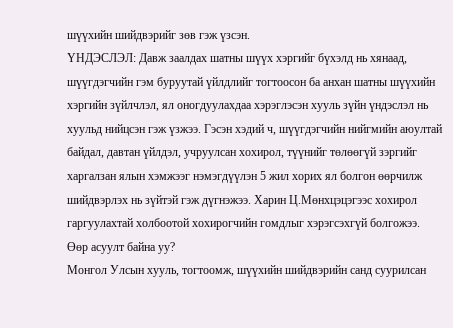шүүхийн шийдвэрийг зөв гэж үзсэн.
ҮНДЭСЛЭЛ: Давж заалдах шатны шүүх хэргийг бүхэлд нь хянаад, шүүгдэгчийн гэм буруутай үйлдлийг тогтоосон ба анхан шатны шүүхийн хэргийн зүйлчлэл, ял оногдуулахдаа хэрэглэсэн хууль зүйн үндэслэл нь хуульд нийцсэн гэж үзжээ. Гэсэн хэдий ч, шүүгдэгчийн нийгмийн аюултай байдал, давтан үйлдэл, учруулсан хохирол, түүнийг төлөөгүй зэргийг харгалзан ялын хэмжээг нэмэгдүүлэн 5 жил хорих ял болгон өөрчилж шийдвэрлэх нь зүйтэй гэж дүгнэжээ. Харин Ц.Мөнхцэцэгээс хохирол гаргуулахтай холбоотой хохирогчийн гомдлыг хэрэгсэхгүй болгожээ.
Өөр асуулт байна уу?
Монгол Улсын хууль, тогтоомж, шүүхийн шийдвэрийн санд суурилсан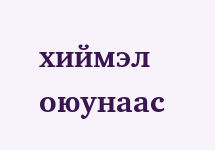хиймэл оюунаас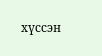хүссэн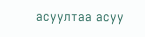асуултаа асуу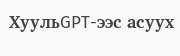ХуульGPT-ээс асуух